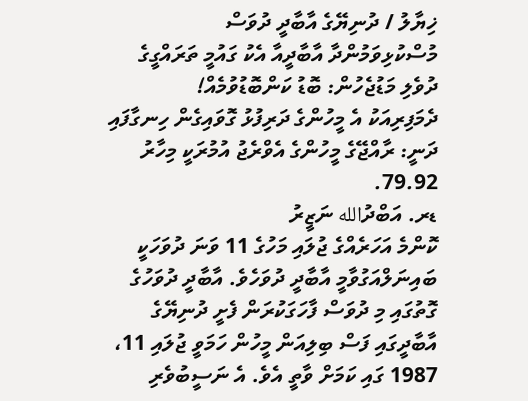ޚިޔާލު / ދުނިޔޭގެ އާބާދީ ދުވަސް
މުސްކުޅިވަމުންދާ އާބާދީއާ އެކު ގައުމީ ތަރައްގީގެ ދުވެލި މަޑުޖެހުން: ބޮޑު ކަންބޮޑުވުމެއް!
ދެމަފިރިއަކު އެ މީހުންގެ ދަރިފުޅު ގޮވައިގެން ހިނގާފައި ދަނީ: ރާއްޖޭގެ މީހުންގެ އެވްރެޖު އުމުރަކީ މިހާރު 79.92.
ޑރ. އަބްދުالله ނަޒީރު
ކޮންމެ އަހަރެއްގެ ޖުލައި މަހުގެ 11 ވަނަ ދުވަހަކީ ބައިނަލްއަގުވާމީ އާބާދީ ދުވަހެވެ. އާބާދީ ދުވަހުގެ ގޮތުގައި މި ދުވަސް ފާހަގަކުރަން ފެށީ ދުނިޔޭގެ އާބާދީގައި ފަސް ބިލިއަން މީހުން ހަމަވީ ޖުލައި 11، 1987 ގައި ކަމަށް ވާތީ އެވެ. އެ ނަސީބުވެރި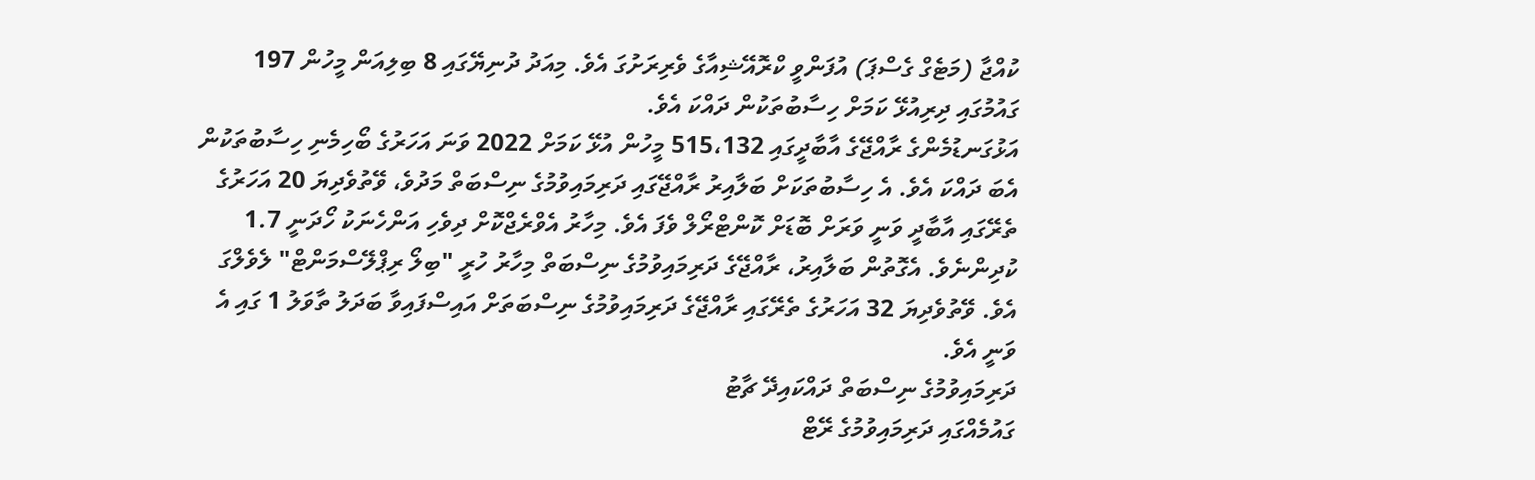ކުއްޖާ (މަޓެގް ގެސްޕަ) އުފަންވީ ކްރޮއޭޝިއާގެ ވެރިރަށުގަ އެވެ. މިއަދު ދުނިޔޭގައި 8 ބިލިއަން މީހުން 197 ގައުމުގައި ދިރިއުޅޭ ކަމަށް ހިސާބުތަކުން ދައްކަ އެވެ.
އަޅުގަނޑުމެންގެ ރާއްޖޭގެ އާބާދީގައި 515،132 މީހުން އުޅޭ ކަމަށް 2022 ވަނަ އަހަރުގެ ބޯހިމެނި ހިސާބުތަކުން އެބަ ދައްކަ އެވެ. އެ ހިސާބުތަކަށް ބަލާއިރު ރާއްޖޭގައި ދަރިމައިވުމުގެ ނިސްބަތް މަދުވެ، ވޭތުވެދިޔަ 20 އަހަރުގެ ތެރޭގައި އާބާދީ ވަނީ ވަރަށް ބޮޑަށް ކޮންޓްރޯލް ވެފަ އެވެ. މިހާރު އެވްރެޖްކޮށް ދިވެހި އަންހެނަކު ހޯދަނީ 1.7 ކުދިންނެވެ. އެގޮތުން ބަލާއިރު، ރާއްޖޭގެ ދަރިމައިވުމުގެ ނިސްބަތް މިހާރު ހުރީ "ބިލޯ ރިޕްލޭސްމަންޓް" ލެވެލްގަ އެވެ. ވޭތުވެދިޔަ 32 އަހަރުގެ ތެރޭގައި ރާއްޖޭގެ ދަރިމައިވުމުގެ ނިސްބަތަށް އައިސްފައިވާ ބަދަލު ތާވަލު 1 ގައި އެ ވަނީ އެވެ.
ދަރިމައިވުމުގެ ނިސްބަތް ދައްކައިދޭ ޗާޓު
ގައުމެއްގައި ދަރިމައިވުމުގެ ރޭޓް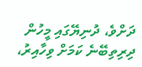ދަށްވެ، ދުނިޔޭގައި މީހުން ދިރިތިބޭނެ ކަމަށް ވިހާއިރު،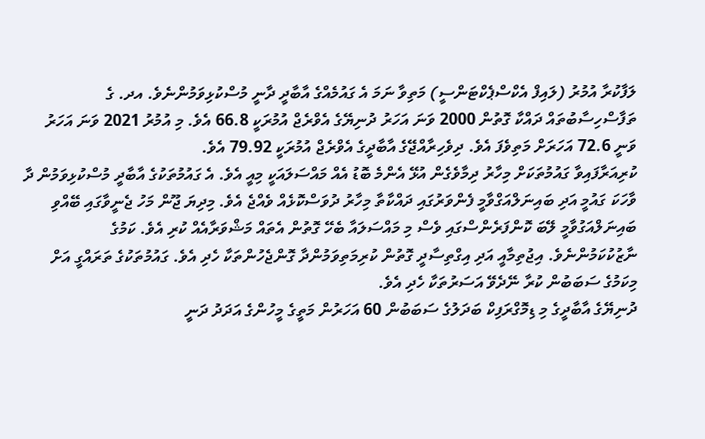ލަފާކުރާ އުމުރު (ލައިފް އެކްސްޕެކްޓަންސީ) މަތިވާ ނަމަ އެ ގައުމެއްގެ އާބާދީ ދާނީ މުސްކުޅިވަމުންނެވެ. އދ. ގެ ތަފާސްހިސާބުތައް ދައްކާ ގޮތުން 2000 ވަނަ އަހަރު ދުނިޔޭގެ އެވްރެޖް އުމުރަކީ 66.8 އެވެ. މި އުމުރު 2021 ވަނަ އަހަރު ވަނީ 72.6 އަހަރަށް މަތިވެފަ އެވެ. ދިވެހިރާއްޖޭގެ އާބާދީގެ އެވްރެޖް އުމުރަކީ 79.92 އެވެ.
ކުރިއަރާފައިވާ ގައުމުތަކަށް މިހާރު ދިމާވެގެން އުޅޭ އެންމެ ބޮޑު އެއް މައްސަލައަކީ މިއީ އެވެ. އެ ގައުމުތަކުގެ އާބާދީ މުސްކުޅިވަމުން ދާ ވާހަކަ ގައުމީ އަދި ބައިނަލްއަގްވާމީ ފެންވަރުގައި ދައްކާތާ މިހާރު ދުވަސްކޮޅެއް ވެއްޖެ އެވެ. މިދިޔަ ޖޫން މަހު ޖެނީވާގައި ބޭއްވި ބައިނަލްއަގުވާމީ ލޭބަ ކޮންފަރެންސްގައި ވެސް މި މައްސަލައާ ބެހޭ ގޮތުން އެތައް މަޝްވަރާއެއް ކުރި އެވެ. ކަމުގެ ނާޒުކުކަމުންނެވެ. އިޖުތިމާއީ އަދި އިގްތިސާދީ ގޮތުން ކުރިމަތިވަމުންދާ ގޮންޖެހުންތަކާ ހެދި އެވެ. ގައުމުތަކުގެ ތަރައްގީ އަށް މިކަމުގެ ސަބަބުން ކުރާ ނޭދެވޭ އަސަރުތަކާ ހެދި އެވެ.
ދުނިޔޭގެ އާބާދީގެ މި ޑިމޮގްރަފިކް ބަދަލުގެ ސަބަބުން 60 އަހަރުން މަތީގެ މީހުންގެ އަދަދު ދަނީ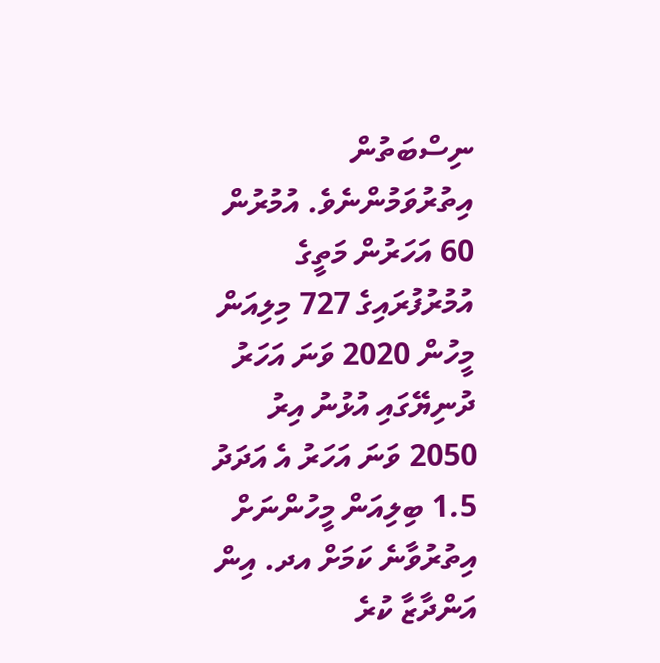ނިސްބަތުން އިތުރުވަމުންނެވެ. އުމުރުން 60 އަހަރުން މަތީގެ އުމުރުފުރައިގެ 727 މިލިއަން މީހުން 2020 ވަނަ އަހަރު ދުނިޔޭގައި އުޅުނު އިރު 2050 ވަނަ އަހަރު އެ އަދަދު 1.5 ބިލިއަން މީހުންނަށް އިތުރުވާނެ ކަމަށް އދ. އިން އަންދާޒާ ކުރެ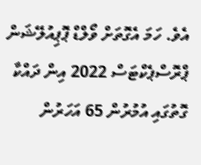އެވެ. ހަމަ އެގޮތަށް ވޯލްޑް ޕޮޕިއުލޭޝަން ޕްރޮސްޕެކްޓަސް 2022 އިން ދައްކާ ގޮތުގައި އުމުރުން 65 އަހަރުން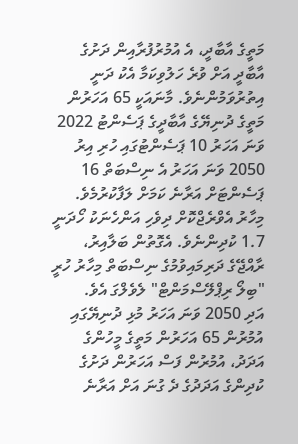މަތީގެ އާބާދީ، އެ އުމުރުފުރާއިން ދަށުގެ އާބާދީ އަށް ވުރެ ހަލުވިކަމާ އެކު ދަނީ އިތުރުވަމުންނެވެ. މާނައަކީ 65 އަހަރުން މަތީގެ ދުނިޔޭގެ އާބާދީގެ ޕަސެންޓު 2022 ވަނަ އަހަރު 10 ޕަސެންޓުގައި ހުރި އިރު 2050 ވަނަ އަހަރު އެ ނިސްބަތް 16 ޕަސެންޓަށް އަރާނެ ކަމަށް ލަފާކުރުމެވެ.
މިހާރު އެވްރެޖްކޮށް ދިވެހި އަންހެނަކު ހޯދަނީ 1.7 ކުދިންނެވެ. އެގޮތުން ބަލާއިރު، ރާއްޖޭގެ ދަރިމައިވުމުގެ ނިސްބަތް މިހާރު ހުރީ "ބިލޯ ރިޕްލޭސްމަންޓް" ލެވެލްގަ އެވެ.
އަދި 2050 ވަނަ އަހަރު މުޅި ދުނިޔޭގައި އުމުރުން 65 އަހަރުން މަތީގެ މީހުންގެ އަދަދު، އުމުރުން ފަސް އަހަރުން ދަށުގެ ކުދިންގެ އަދަދުގެ ދެ ގުނަ އަށް އަރާނެ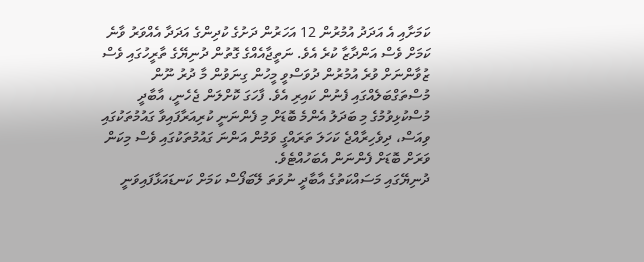ކަމަށާއި އެ އަދަދު އުމުރުން 12 އަހަރުން ދަށުގެ ކުދިންގެ އަދަދާ އެއްވަރު ވާނެ ކަމަށް ވެސް އަންދާޒާ ކުރެ އެވެ. ނަތީޖާއެއްގެ ގޮތުން ދުނިޔޭގެ ތާރީހުގައި ވެސް ޒުވާންނަށް ވުރެ އުމުރުން ދުވަސްވީ މީހުން ގިނަވުން މާ ދުރު ނޫން މުސްތަގްބަލެއްގައި ފެނުން ކައިރި އެވެ. ފާހަގަ ކޮށްލަން ޖެހެނީ، އާބާދީ މުސްކުޅިވުމުގެ މި ބަދަލު އެންމެ ބޮޑަށް މި ފެންނަނީ ކުރިއަރާފައިވާ ގައުމުތަކުގައި ވިއަސް، ދިވެހިރާއްޖެ ކަހަލަ ތަރައްގީ ވަމުން އަންނަ ގައުމުތަކުގައި ވެސް މިކަން ވަރަށް ބޮޑަށް ފެންނަން އެބަހުއްޓެވެ.
ދުނިޔޭގައި މަސައްކަތުގެ އާބާދީ ނުވަތަ ލޭބަފޯސް ކަމަށް ކަނޑައަޅާފައިވަނީ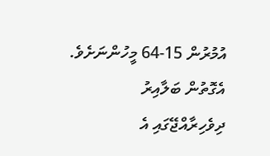އުމުރުން 15-64 މީހުންނަށެވެ. އެގޮތުން ބަލާއިރު ދިވެހިރާއްޖޭގައި އެ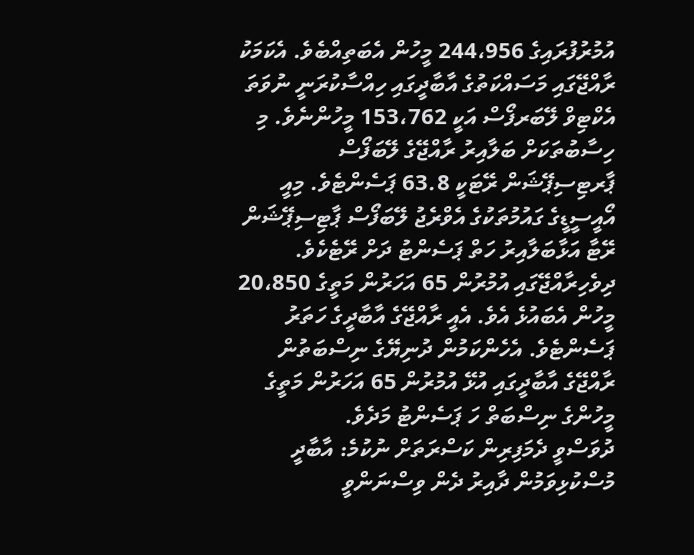އުމުރުފުރައިގެ 244،956 މީހުން އެބަތިއްބެވެ. އެކަމަކު ރާއްޖޭގައި މަސައްކަތުގެ އާބާދީގައި ހިއްސާކުރަނީ ނުވަތަ އެކްޓިވް ލޭބަރފޯސް އަކީ 153،762 މީހުންނެވެ. މި ހިސާބުތަކަށް ބަލާއިރު ރާއްޖޭގެ ލޭބަފޯސް ޕާރޓިސިޕޭޝަން ރޭޓަކީ 63.8 ޕަސެންޓެވެ. މިއީ އޯއީސީޑީގެ ގައުމުތަކުގެ އެވްރެޖު ލޭބަފޯސް ޕާޓިސިޕޭޝަން ރޭޓާ އަޅާބަލާއިރު ހަތް ޕަސެންޓު ދަށް ރޭޓެކެވެ.
ދިވެހިރާއްޖޭގައި އުމުރުން 65 އަހަރުން މަތީގެ 20،850 މީހުން އެބައުޅެ އެވެ. އެއީ ރާއްޖޭގެ އާބާދީގެ ހަތަރު ޕަސެންޓެވެ. އެހެންކަމުން ދުނިޔޭގެ ނިސްބަތުން ރާއްޖޭގެ އާބާދީގައި އުޅޭ އުމުރުން 65 އަހަރުން މަތީގެ މީހުންގެ ނިސްބަތް ހަ ޕަސެންޓު މަދެވެ.
ދުވަސްވީ ދެމަފިރިން ކަސްރަތަށް ނުކުމެ: އާބާދީ މުސްކުޅިވަމުން ދާއިރު ދެން ވިސްނަންވީ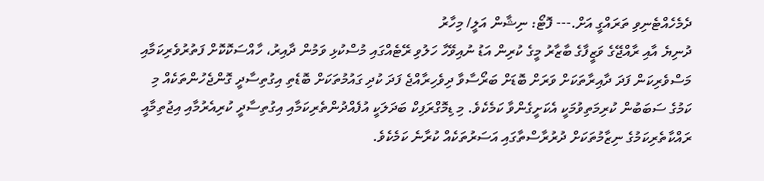ދެމެހެއްޓެނިވި ތަރައްގީ އަށް.--- ފޮޓޯ: ނިޝާން އަލީ/ މިހާރު
ދުނިޔެ އާއި ރާއްޖޭގެ ވަޒީފާގެ ބާޒާރު މީގެ ކުރިން އަޑު ނުއިވޭހާ ހަލުވި ރޭޓެއްގައި މުސްކުޅި ވަމުން ދާއިރު، ހާއްސަކޮކޮށް ފަތުރުވެރިކަމާއި މަސްވެރިކަން ފަދަ ދާއިރާތަކަށް ވަރަށް ބޮޑަށް ބަރޯސާވާ ދިވެހިރާއްޖެ ފަދަ ކުދި ގައުމުތަކަށް ބޮޑެތި އިގުތިސާދީ ގޮންޖެހުންތަކެއް މި ކަމުގެ ސަބަބުން ކުރިމަތިވުމަކީ އެކަށީގެންވާ ކަމެކެވެ. މި ޑިމޮގްރަފިކް ބަދަލަކީ އުފެއްދުންތެރިކަމާއި އިގުތިސާދީ ކުރިއެރުމާއި އިޖުތިމާއީ ރައްކާތެރިކަމުގެ ނިޒާމުތަކަށް ދުރުރާސްތާގައި އަސަރުތަކެއް ކުރާނެ ކަމެކެވެ.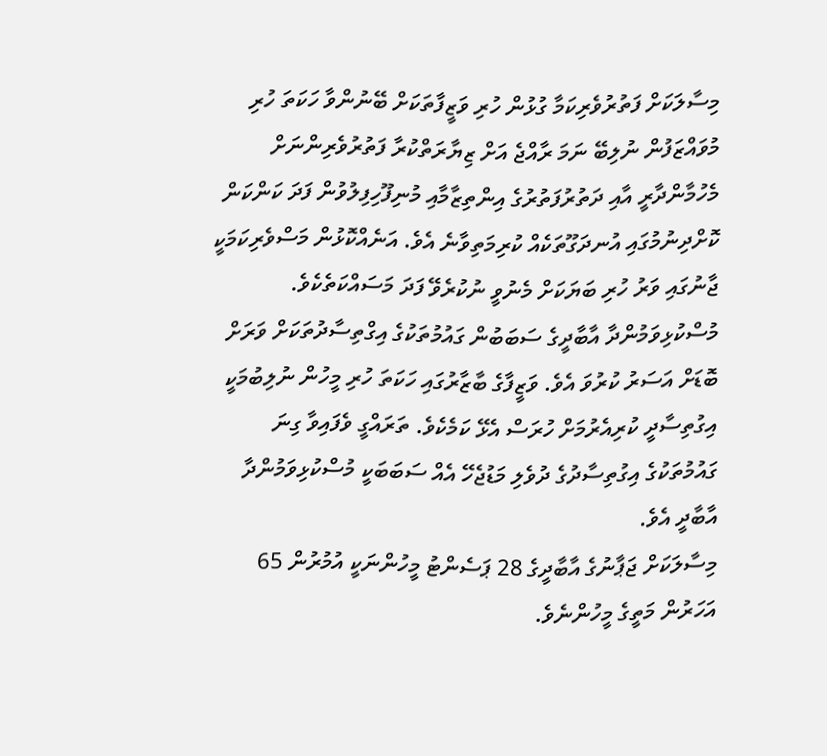މިސާލަކަށް ފަތުރުވެރިކަމާ ގުޅުން ހުރި ވަޒީފާތަކަށް ބޭނުންވާ ހަކަތަ ހުރި މުވައްޒަފުން ނުލިބޭ ނަމަ ރާއްޖެ އަށް ޒިޔާރަތްކުރާ ފަތުރުވެރިންނަށް މެހުމާންދާރީ އާއި ދަތުރުފަތުރުގެ އިންތިޒާމާއި މުނިފޫހިފިލުވުން ފަދަ ކަންކަން ކޮށްދިނުމުގައި އުނދަގޫތަކެއް ކުރިމަތިވާނެ އެވެ. އަނެއްކޮޅުން މަސްވެރިކަމަކީ ޖާނުގައި ވަރު ހުރި ބަޔަކަށް މެނުވީ ނުކުރެވޭ ފަދަ މަސައްކަތެކެވެ.
މުސްކުޅިވަމުންދާ އާބާދީގެ ސަބަބުން ގައުމުތަކުގެ އިގްތިސާދުތަކަށް ވަރަށް ބޮޑަށް އަސަރު ކުރުވަ އެވެ. ވަޒީފާގެ ބާޒާރުގައި ހަކަތަ ހުރި މީހުން ނުލިބުމަކީ އިގުތިސާދީ ކުރިއެރުމަށް ހުރަސް އެޅޭ ކަމެކެވެ. ތަރައްގީ ވެފައިވާ ގިނަ ގައުމުތަކުގެ އިގުތިސާދުގެ ދުވެލި މަޑުޖެހޭ އެއް ސަބަބަކީ މުސްކުޅިވަމުންދާ އާބާދީ އެވެ.
މިސާލަކަށް ޖަޕާނުގެ އާބާދީގެ 28 ޕަސެންޓު މީހުންނަކީ އުމުރުން 65 އަހަރުން މަތީގެ މީހުންނެވެ.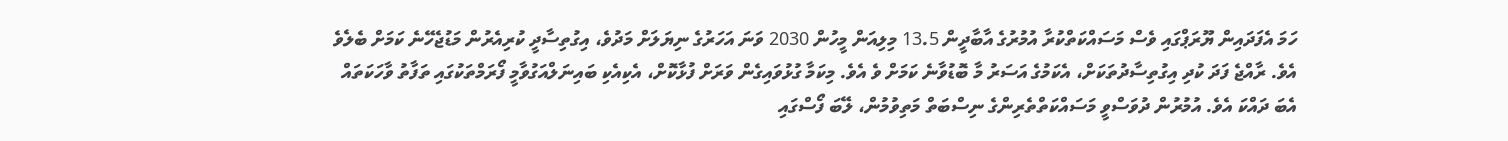ހަމަ އެފަދައިން ޔޫރަޕްގައި ވެސް މަސައްކަތްކުރާ އުމުރުގެ އާބާދީން 13.5 މިލިއަން މީހުން 2030 ވަނަ އަހަރުގެ ނިޔަލަށް މަދުވެ، އިގުތިސާދީ ކުރިއެރުން މަޑުޖެހޭނެ ކަމަށް ބެލެވެ އެވެ. ރާއްޖެ ފަދަ ކުދި އިގުތިސާދުތަކަށް، އެކަމުގެ އަސަރު މާ ބޮޑުވާނެ ކަމަށް ވެ އެވެ. މިކަމާ ގުޅުވައިގެން ވަރަށް ފުޅާކޮށް، އެކިއެކި ބައިނަލްއަގުވާމީ ފޯރަމްތަކުގައި ތަފާތު ވާހަކަތައް އެބަ ދައްކަ އެވެ. އުމުރުން ދުވަސްވީ މަސައްކަތްތެރިންގެ ނިސްބަތް މަތިވުމުން، ލޭބަ ފޯސްގައި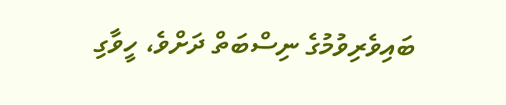ބައިވެރިވުމުގެ ނިސްބަތް ދަށްވެ، ހީވާގި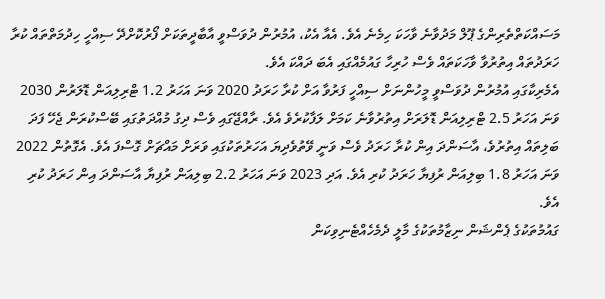މަސައްކަތްތެރިންގެ ޕޫލް މަދުވާނެ ވާހަކަ ހިމެނެ އެވެ. އެއާ އެކު، އުމުރުން ދުވަސްވީ އާބާދީތަކަށް ފޯރުކޮށްދޭ ސިއްހީ ހިދުމަތްތައް ކުރާ ހަރަދުތައް އިތުރުވާ ވާހަކަތައް ވެސް ހުރިހާ ގައުމެއްގައި އެބަ ދައްކަ އެވެ.
އެމެރިކާގައި އުމުރުން ދުވަސްވީ މީހުންނަށް ސިއްހީ ފަރުވާ އަށް ކުރާ ހަރަދު 2020 ވަނަ އަހަރު 1.2 ޓްރިލިއަން ޑޮލަރުން 2030 ވަނަ އަހަރު 2.5 ޓްރިލިއަން ޑޮލަރަށް އިތުރުވާނެ ކަމަށް ލަފާކުރެވެ އެވެ. ރާއްޖޭގައި ވެސް ދިގު މުއްދަތުގައި ބޭސްކުރަން ޖެހޭ ފަދަ ބަލިތައް އިތުރުވެ، އާސަންދަ އިން ކުރާ ހަރަދު ވެސް ވަނީ ވޭތުވެދިޔަ އަހަރުތަކުގައި ވަރަށް މައްޗަށް ގޮސްފަ އެވެ. އެގޮތުން 2022 ވަނަ އަހަރު 1.8 ބިލިއަން ރުފިޔާ ހަރަދު ކުރި އެވެ. އަދި 2023 ވަނަ އަހަރު 2.2 ބިލިއަން ރުފިޔާ އާސަންދަ އިން ހަރަދު ކުރި އެވެ.
ގައުމުތަކުގެ ޕެންޝަން ނިޒާމުތަކުގެ މާލީ ދެމެހެއްޓެނިވިކަން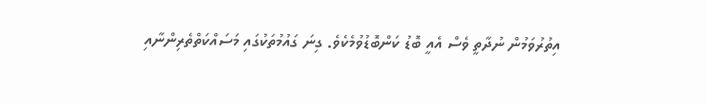އިތުރުވަމުން ނުދާތީ ވެސް އެއީ ބޮޑު ކަންބޮޑުވުމެކެވެ. ގިނަ ގައުމުތަކުގައި މަސައްކަތްތެރިންނާއި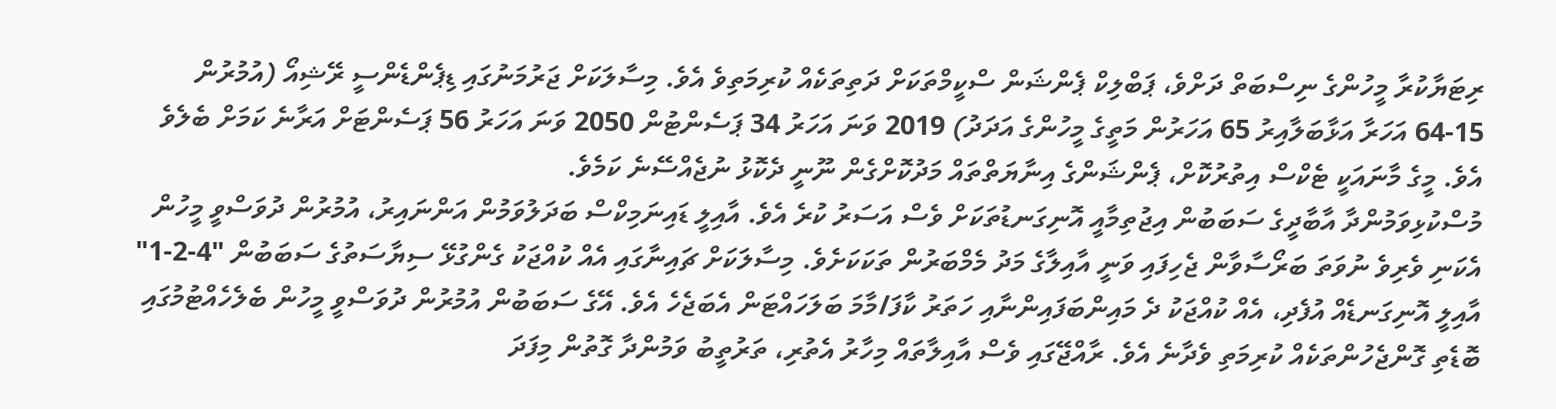ރިޓަޔާކުރާ މީހުންގެ ނިސްބަތް ދަށްވެ، ޕަބްލިކް ޕެންޝަން ސްކީމްތަކަށް ދަތިތަކެއް ކުރިމަތިވެ އެވެ. މިސާލަކަށް ޖަރުމަނުގައި ޑިޕެންޑެންސީ ރޭޝިއޯ (އުމުރުން 15-64 އަހަރާ އަޅާބަލާއިރު 65 އަހަރުން މަތީގެ މީހުންގެ އަދަދު) 2019 ވަނަ އަހަރު 34 ޕަސެންޓުން 2050 ވަނަ އަހަރު 56 ޕަސެންޓަށް އަރާނެ ކަމަށް ބެލެވެ އެވެ. މީގެ މާނައަކީ ޓެކްސް އިތުރުކޮށް، ޕެންޝަންގެ އިނާޔަތްތައް މަދުކޮށްގެން ނޫނީ ދެކޮޅު ނުޖެއްސޭނެ ކަމެވެ.
މުސްކުޅިވަމުންދާ އާބާދީގެ ސަބަބުން އިޖުތިމާއީ އޮނިގަނޑުތަކަށް ވެސް އަސަރު ކުރެ އެވެ. އާއިލީ ޑައިނަމިކްސް ބަދަލުވަމުން އަންނައިރު، އުމުރުން ދުވަސްވީ މީހުން އެކަނި ވެރިވެ ނުވަތަ ބަރޯސާވާން ޖެހިފައި ވަނީ އާއިލާގެ މަދު މެމްބަރުން ތަކަކަށެވެ. މިސާލަކަށް ޗައިނާގައި އެއް ކުއްޖަކު ގެންގުޅޭ ސިޔާސަތުގެ ސަބަބުން "4-2-1" އާއިލީ އޮނިގަނޑެއް އުފެދި، އެއް ކުއްޖަކު ދެ މައިންބަފައިންނާއި ހަތަރު ކާފަ/މާމަ ބަލަހައްޓަން އެބަޖެހެ އެވެ. އޭގެ ސަބަބުން އުމުރުން ދުވަސްވީ މީހުން ބެލެހެއްޓުމުގައި ބޮޑެތި ގޮންޖެހުންތަކެއް ކުރިމަތި ވެދާނެ އެވެ. ރާއްޖޭގައި ވެސް އާއިލާތައް މިހާރު އެތުރި، ތަރުތީބު ވަމުންދާ ގޮތުން މިފަދަ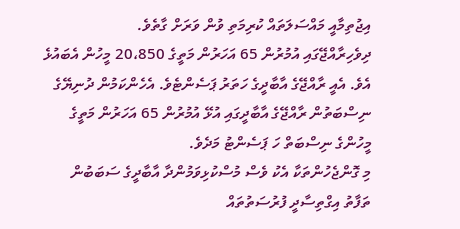އިޖުތިމާއީ މައްސަލަތައް ކުރިމަތި ވުން ވަރަށް ގާތެވެ.
ދިވެހިރާއްޖޭގައި އުމުރުން 65 އަހަރުން މަތީގެ 20،850 މީހުން އެބައުޅެ އެވެ. އެއީ ރާއްޖޭގެ އާބާދީގެ ހަތަރު ޕަސެންޓެވެ. އެހެންކަމުން ދުނިޔޭގެ ނިސްބަތުން ރާއްޖޭގެ އާބާދީގައި އުޅޭ އުމުރުން 65 އަހަރުން މަތީގެ މީހުންގެ ނިސްބަތް ހަ ޕަސެންޓު މަދެވެ.
މި ގޮންޖެހުންތަކާ އެކު ވެސް މުސްކުޅިވަމުންދާ އާބާދީގެ ސަބަބުން ތަފާތު އިގްތިސާދީ ފުރުސަތުތައް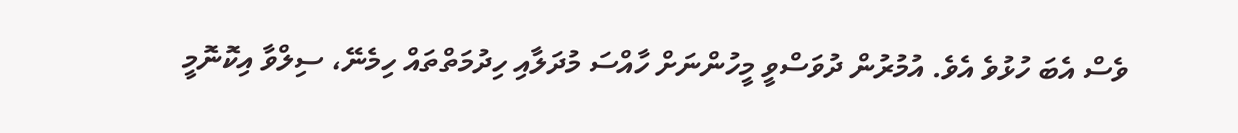ވެސް އެބަ ހުޅުވެ އެވެ. އުމުރުން ދުވަސްވީ މީހުންނަށް ހާއްސަ މުދަލާއި ހިދުމަތްތައް ހިމެނޭ، ސިލްވާ އިކޮނޮމީ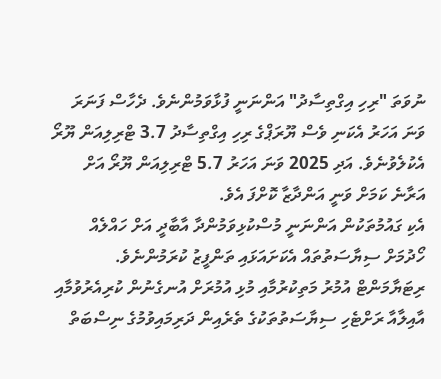ނުވަތަ "ރިހި އިގްތިސާދު" އަންނަނީ ފުޅާވަމުންނެވެ. ދެހާސް ފަނަރަ ވަނަ އަހަރު އެކަނި ވެސް ޔޫރަޕްގެ ރިހި އިގްތިސާދު 3.7 ޓްރިލިއަން ޔޫރޯ އެކުލެވުނެވެ. އަދި 2025 ވަނަ އަހަރު 5.7 ޓްރިލިއަން ޔޫރޯ އަށް އަރާނެ ކަމަށް ވަނީ އަންދާޒާ ކޮށްފަ އެވެ.
އެކި ގައުމުތަކުން އަންނަނީ މުސްކުޅިވަމުންދާ އާބާދީ އަށް ހައްލެއް ހޯދުމަށް ސިޔާސަތުތައް އެކަށައަޅައި ތަންފީޒު ކުރަމުންނެވެ. ރިޓަޔާމަންޓް އުމުރު މަތިކުރުމާއި މުޅި އުމުރަށް އުނގެނުން ކުރިއެރުވުމާއި އާއިލާއާ ރަށްޓެހި ސިޔާސަތުތަކުގެ ތެރެއިން ދަރިމައިވުމުގެ ނިސްބަތް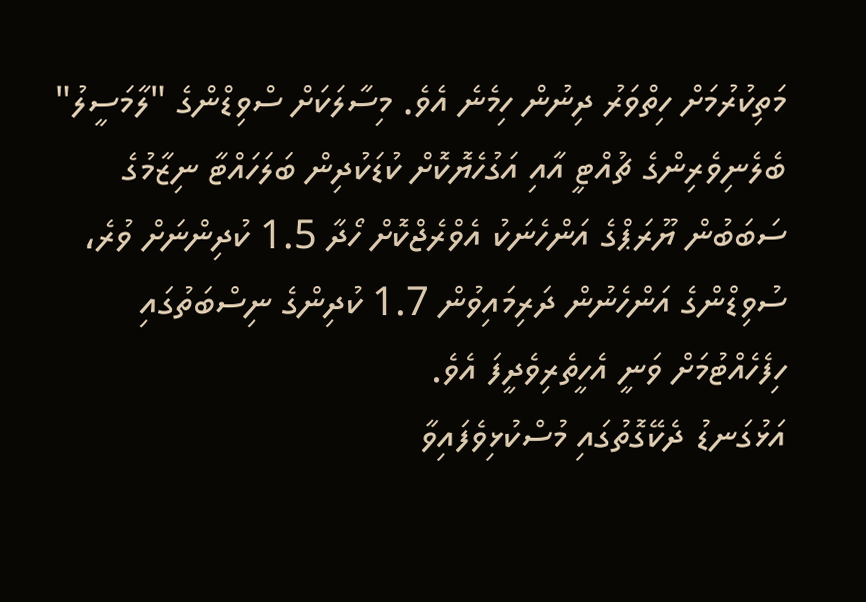މަތިކުރުމަށް ހިތްވަރު ދިނުން ހިމެނެ އެވެ. މިސާލަކަށް ސްވިޑްންގެ "ލާމަސީލު" ބެލެނިވެރިންގެ ޗުއްޓީ އާއި އަގުހެޔޮކޮށް ކުޑަކުދިން ބަލަހައްޓާ ނިޒާމުގެ ސަބަބުން ޔޫރަޕްގެ އަންހެނަކު އެވްރެޖްކޮށް ހޯދާ 1.5 ކުދިންނަށް ވުރެ، ސުވިޑްންގެ އަންހެނުން ދަރިމައިވުން 1.7 ކުދިންގެ ނިސްބަތުގައި ހިފެހެއްޓުމަށް ވަނީ އެހީތެރިވެދީފަ އެވެ.
އަޅުގަނޑު ދެކޭގޮތުގައި މުސްކުޅިވެފައިވާ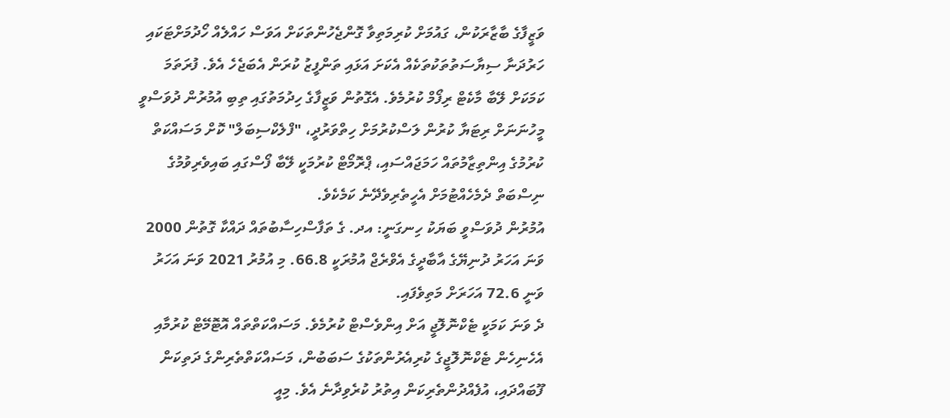ވަޒީފާގެ ބާޒާރަކުން، ގައުމަށް ކުރިމަތިވާ ގޮންޖެހުންތަކަށް އަވަސް ހައްލެއް ހޯދުމަށްޓަކައި ހަރުދަނާ ސިޔާސަތުތަކުތަކެއް އެކަށަ އަޅައި ތަންފީޒު ކުރަން އެބަޖެހެ އެވެ. ފުރަތަމަ ކަމަކަށް ލޭބާ މާކެޓް ރިފޯމް ކުރުމެވެ. އެގޮތުން ވަޒީފާގެ ހިދުމަތުގައި ތިބި އުމުރުން ދުވަސްވީ މީހުނަނަށް ރިޓަޔާ ކުރުން ލަސްކުރުމަށް ހިތްވަރުދީ، "ފްލެކްސިބަލް" ކޮށް މަސައްކަތް ކުރުމުގެ އިންތިޒާމުތައް ހަމަޖައްސައި، ޕްރޮމޯޓް ކުރުމަކީ ލޭބާ ފޯސްގައި ބައިވެރިވުމުގެ ނިސްބަތް ދެމެހެއްޓުމަށް އެހީތެރިވެދޭނެ ކަމެކެވެ.
އުމުރުން ދުވަސްވީ ބަޔަކު ހިނގަނީ: އދ. ގެ ތަފާސްހިސާބުތައް ދައްކާ ގޮތުން 2000 ވަނަ އަހަރު ދުނިޔޭގެ އާބާދީގެ އެވްރެޖް އުމުރަކީ 66.8. މި އުމުރު 2021 ވަނަ އަހަރު ވަނީ 72.6 އަހަރަށް މަތިވެފައި.
ދެ ވަނަ ކަމަކީ ޓެކްނޮލޮޖީ އަށް އިންވެސްޓް ކުރުމެވެ. މަސައްކަތްތައް އޮޓޮމޭޓް ކުރުމާއި އެހެނިހެން ޓެކްނޮލޮޖީގެ ކުރިއެރުންތަކުގެ ސަބަބުން، މަސައްކަތްތެރިންގެ ދަތިކަން ފޫބައްދައި، އުފެއްދުންތެރިކަން އިތުރު ކުރެވިދާނެ އެވެ. މިއީ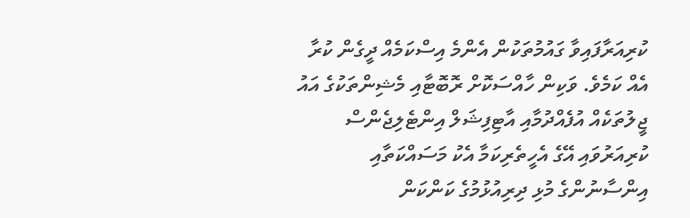ކުރިއަރާފައިވާ ގައުމުތަކުން އެންމެ އިސްކަމެއް ދީގެން ކުރާ އެއް ކަމެވެ. ވަކިން ހާއްސަކޮށް ރޮބޮޓާއި މެޝިންތަކުގެ އައު ޖީލުތަކެއް އުފެއްދުމާއި އާޓިފިޝަލް އިންޓެލިޖެންސް ކުރިއަރުވައި އޭގެ އެހީތެރިކަމާ އެކު މަސައްކަތާއި އިންސާނުންގެ މުޅި ދިރިއުޅުމުގެ ކަންކަން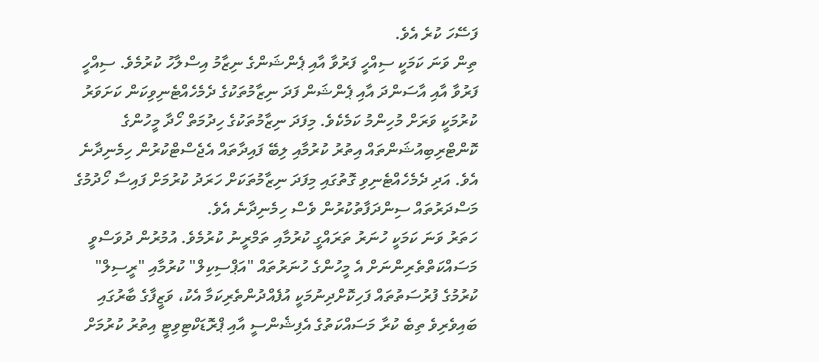ފަސޭހަ ކުރެ އެވެ.
ތިން ވަނަ ކަމަކީ ސިއްހީ ފަރުވާ އާއި ޕެންޝަންގެ ނިޒާމު އިސްލާހު ކުރުމެވެ. ސިއްހީ ފަރުވާ އާއި އާސަންދަ އާއި ޕެންޝަން ފަދަ ނިޒާމުތަކުގެ ދެމެހެއްޓެނިވިކަން ކަށަވަރު ކުރުމަކީ ވަރަށް މުހިންމު ކަމެކެވެ. މިފަދަ ނިޒާމުތަކުގެ ހިދުމަތް ހޯދާ މީހުންގެ ކޮންޓްރިބިއުޝަންތައް އިތުރު ކުރުމާއި ލިބޭ ފައިދާތައް އެޖެސްޓްކުރުން ހިމެނިދާނެ އެވެ. އަދި ދެމެހެއްޓެނިވި ގޮތުގައި މިފަދަ ނިޒާމުތަކަށް ހަރަދު ކުރުމަށް ފައިސާ ހޯދުމުގެ މަސްދަރުތައް ސިންދަފާތުކުރުން ވެސް ހިމެނިދާނެ އެވެ.
ހަތަރު ވަނަ ކަމަކީ ހުނަރު ތަރައްގީ ކުރުމާއި ތަމްރީނު ކުރުމެވެ. އުމުރުން ދުވަސްވީ މަސައްކަތްތެރިންނަށް އެ މީހުންގެ ހުނަރުތައް "އަޕްސިކިލް" ކުރުމާއި "ރީސިލް" ކުރުމުގެ ފުރުސަތުތައް ފަހިކޮށްދިނުމަކީ އުފެއްދުންތެރިކަމާ އެކު، ވަޒީފާގެ ބާރުގައި ބައިވެރިވެ ތިބެ ކުރާ މަސައްކަތުގެ އެފިޝެންސީ އާއި ޕްރޮޑަކްޓިވިޓީ އިތުރު ކުރުމަށް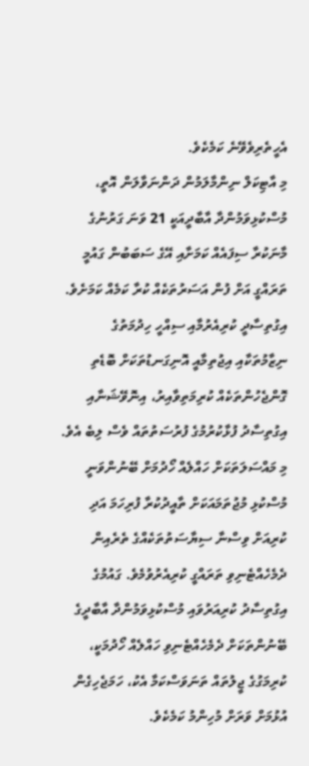އެހީތެރިވެވޭނެ ކަމެކެވެ.
މި އާޓިކަލް ނިންމާލަމުން ދަންނަވާލަން އޮތީ، މުސްކުޅިވަމުންދާ އާބާދީއަކީ 21 ވަނަ ގަރުނުގެ މާނަކުރާ ސިފައެއް ކަމަށާއި އޭގެ ސަބަބުން ގައުމީ ތަރައްގީ އަށް ފުން އަސަރުތަކެއް ކުރާ ކަމެއް ކަމަށެވެ. އިގުތިސާދީ ކުރިއެރުމާއި ސިއްހީ ހިދުމަތުގެ ނިޒާމުތަކާއި އިޖުތިމާއީ އޮނިގަނޑުތަކަށް ބޮޑެތި ގޮންޖެހުންތަކެއް ކުރިމަތިވާއިރު، އިނޮވޭޝަނާއި އިގުތިސާދު ފުޅާކުރުމުގެ ފުރުސަތުތައް ވެސް ލިބެ އެވެ.
މި މައްސަލަތަކަށް ހައްލެއް ހޯދުމަށް ބޭނުންވަނީ މުސްކުޅި މުޖުތަމައަކަށް ތާއީދުކުރާ ފުރިހަމަ އަދި ކުރިއަށް ވިސްނާ ސިޔާސަތުތަކެއްގެ ތެރެއިން ދެމެހެއްޓެނިވި ތަރައްގީ ކުރިއެރުވުމެވެ. ގައުމުގެ އިގުތިސާދު ކުރިއަރުވައި މުސްކުޅިވަމުންދާ އާބާދީގެ ބޭނުންތަކަށް ދެމެހެއްޓެނިވި ހައްލެއް ހޯދުމަކީ، ކުރިމަގުގެ ޖީލުތައް ތަނަވަސްކަމާ އެކު، ހަމަޖެހިގެން އުޅުމަށް ވަރަށް މުހިންމު ކަމެކެވެ.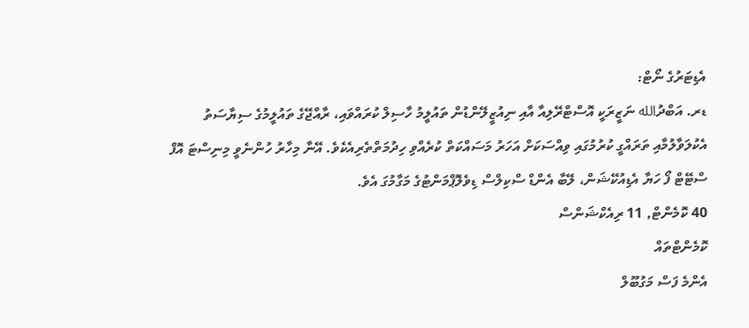އެޑިޓަރުގެ ނޯޓް:
ޑރ. އަބްދުالله ނަޒީރަކީ އޮސްޓްރޭލިއާ އާއި ނިއުޒީލޭންޑުން ތައުލީމު ހާސިލް ކުރައްވައި، ރާއްޖޭގެ ތައުލީމުގެ ސިޔާސަތު އެކުލަވާލުމާއި ތަރައްގީ ކުރުމުގައި ވިއްސަކަށް އަހަރު މަސައްކަތް ކުރެއްވި ހިދުމަތްތެރިއެކެވެ. އޭނާ މިހާރު ހުންނެވީ މިނިސްޓަ އޮފް ސްޓޭޓް ފޯ ހަޔާ އެޑިއުކޭޝަން، ލޭބާ އެންޑް ސްކިލްސް ޑިވެލޮޕްމަންޓުގެ މަގާމުގަ އެވެ.
40 ކޮމެންޓް, 11 ރިއެކްޝަންސް
ކޮމެންޓްތައް
އެންމެ ފަސް މަގުބޫލް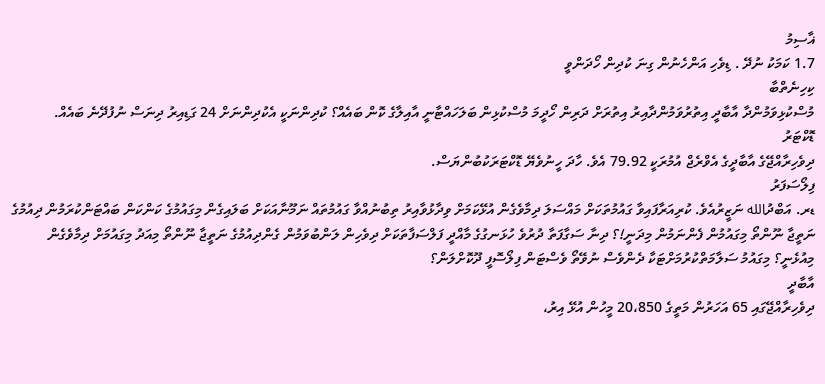ޣާސިމު
1.7 ކަމަކު ނުދޭ . ޑިވެހި އަންހެނުން ގިނަ ކުދިން ހޯދަންވީ
ކިހިނެތްބާ
މުސްކުޅިވަމުންދާ އާބާދީ އިތުރުވަމުންދާއިރު އިތުރަށް ދަރިން ހޯދީމަ މުސްކުޅިން ބަލަހައްޓާނީ އާއިލާގެ ކޮން ބައެއް؟ ކުދިންނަކީ އެކުދިންނަށް 24 ގަޑިއިރު ދިނަސް ނުފުދޭނެ ބައެއް.
ޑޮކްޓަރު
ދިވެހިރާއްޖޭގެ އާބާދީގެ އެވްރެޖް އުމުރަކީ 79.92 އެވެ. ހާދަ ހީނުވެޔޭ ޑޮކްޓަރަކުބުންޔަސް.
ފިލޯސަފަރު
ޑރ. އަބްދުالله ނަޒީރުއެވެ. ކުރިއަރާފައިވާ ގައުމުތަކަށް މައްސަލަ ދިމާވެގެން އުޅޭކަމަށް ވިދާޅުވާއިރު ތިބުނުއްވާ ގައުމުތައް ނަމޫނާއަކަށް ބަލައިގެން މިގައުމުގެ ކަންކަން ބައްޓަންކުރަމުން ދިއުމުގެ ނަތީޖާ ނޫންތޯ މިގައުމުން ފެންނަމުން މިދަނީ!؟ ދިނާ ސަގާފަތާ ދުރުވެ ހުޅަނގުގެ މާއްދީ ފަލްސަފާތަކަށް ދިވެހިން ލަންބުވަމުން ގެންދިއުމުގެ ނަތީޖާ ނޫންތޯ މިއަދު މިގައުމަށް ދިމާވެގެން މިއުޅެނީ؟ މިގައުމު ސަލާމަތްކުރުމަށްޓަކާ ދެންވެސް ނުވޭތޯ ވެސްޓަން ފިލޯސޮފީ ދޫކޮށްލަން؟
އާބާދީ
ދިވެހިރާއްޖޭގައި 65 އަހަރުން މަތީގެ 20،850 މީހުން އުޅޭ އިރު،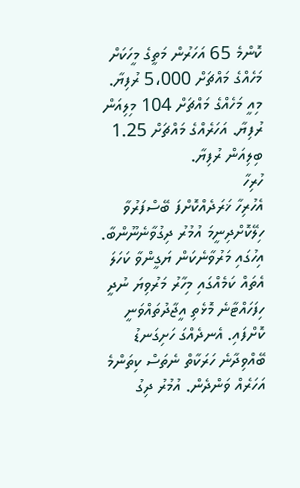ކޮންމެ 65 އަހަރުން މަތީގެ މީހަކަށް މަހެއްގެ މައްޗަށް 5،000 ރުފިޔާ. މިއީ މަހެއްގެ މައްޗަށް 104 މިލިއަން ރުފިޔާ. އަހަރެއްގެ މައްޗަށް 1.25 ބިލިއަން ރުފިޔާ.
ހުރިހާ
އެހުރިހާ ޚަރަދެއްކޮށްފަ ބޭސްފަރުވާ ހިލޭކޮށްދިނީމަ އުމުރު ދިގުވާނެނޫންބާ. އިހުގައި މަރުވާނެކަން ޔަގީންވާ ކަހަލަ އެތައް ކަމެއްގައި މިހާރު މަރުވިޔަ ނުދީ ހިފަހައްޓާނެ މޮޅެތި އީޖާދުތައްވަނީ ކޮށްފައި. އެނދެއްގަ ހަށިގަނޑު ބޭއްވިދާނެ ހަރަކާތް ނެތަސް ކިތަންމެ އަހަރެއް ވަންދެން. އުމުރު ދިގު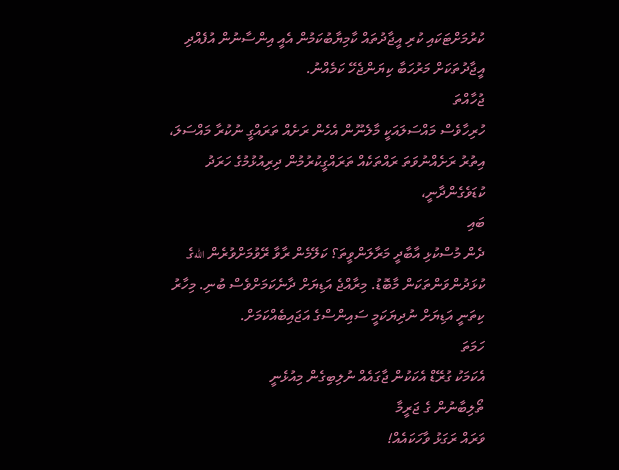ކުރުމަށްޓަކައި ކުރި އީޖާދުތައް ކާމިޔާބުކަމުން އެއީ އިންސާނުން އުފެއްދި އީޖާދުތަކަށް މަރުހަބާ ކިޔަންޖެހޭ ކަމެއްނު.
ޖުހާއްތަ
ހުރިހާވެސް މައްސަލައަކީ މާލެނޫން އެހެން ރަށެއް ތަރައްގީ ނުކުރާ މައްސަލަ، އިތުރު ރަށެއްނުވަތަ ރައްތަކެއް ތަރައްގީކުރުމުން ދިރިއުޅުމުގެ ހަރަދު ކުޑަވެގެންދާނީ،
ބައި
ދެން މުސްކުޅި އާބާދީ މަރާލަންވީތަ؟ ކަލޭމެން ރާވާ ރޭވުމަށްވުރެން اللهގެ ކުޅަދުންވަންތަކަން މާބޮޑު. މިރާއްޖެ އަޑިޔަށް ދާނެކަމަށްވެސް ބުނި. މިހާރު ކިތަނީ އަޑިޔަށް ނުދިޔަކަމީ ސައިންސްގެ އަޖައިބެއްކަމަށް.
ހަމަތަ
އެކަމަކު ގުރޭޑް އެކަކުން ޖާގައެއް ނުލިބިގެން މިއުޅެނީ
ތޯލިބާނުން ގެ ޖަރީމާ
ވަރައް ރަގަޅު ވާހަކައެއް!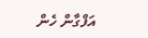އަފްގާން ހެން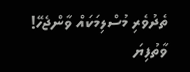ތެދުވެރި މުސްލިމަކައް ވާންޖެހޭ!
ވާތުފިޔަ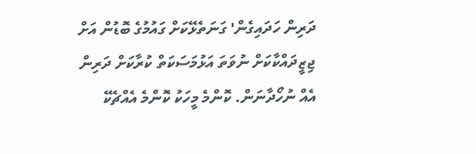ދަރިން ހަދައިގެން' ގަނަތެޅޭކަށް ގައުމުގެ ބޮޑުން އަށް ޖިޒީދައްކާކަށް ނުވަތަ އަޅުމަސަކަތް ކުރާކަށް ދަރިން އެއް ނުހޯދާނަން. ކޮންމެ މީހަކު ކޮންމެ އެއްޗެކޭ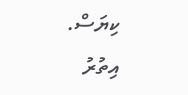ކިޔަސް.
އިތުރު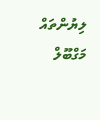ލިޔުންތައް
މަގްބޫލް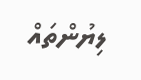ލިޔުންތައް